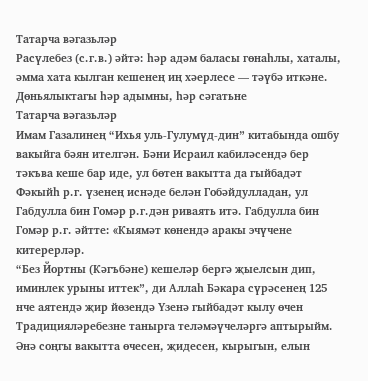Татарча вәгазьләр
Расүлебез (с.г.в.) әйтә: һәр адәм баласы гөнаһлы, хаталы, әмма хата кылган кешенең иң хәерлесе — тәүбә иткәне. Дөньялыктагы һәр адымны, һәр сәгатьне
Татарча вәгазьләр
Имам Газалинең “Ихья уль-Гулумүд-дин” китабында ошбу вакыйга бәян ителгән. Бәни Исраил кабиләсендә бер тәкъва кеше бар иде, ул бөтен вакытта да гыйбадәт
Фәкыйһ р.г. үзенең иснәде белән Гобәйдулладан, ул Габдулла бин Гомәр р.г.дән риваять итә. Габдулла бин Гомәр р.г. әйтте: «Кыямәт көнендә аракы эчүчене китерерләр.
“Без Йортны (Кәгъбәне) кешеләр бергә җыелсын дип, иминлек урыны иттек”, ди Аллаһ Бәкара сүрәсенең 125 нче аятендә җир йөзендә Үзенә гыйбадәт кылу өчен
Традицияләребезне танырга теләмәүчеләргә аптырыйм. Әнә соңгы вакытта өчесен, җидесен, кырыгын, елын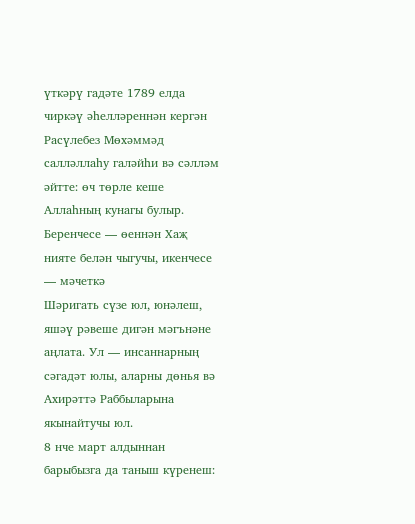үткәрү гадәте 1789 елда чиркәү әһелләреннән кергән
Расүлебез Мөхәммәд салләллаһу галәйһи вә сәлләм әйтте: өч төрле кеше Аллаһның кунагы булыр. Беренчесе — өеннән Хаҗ нияте белән чыгучы, икенчесе — мәчеткә
Шәригать сүзе юл, юнәлеш, яшәү рәвеше дигән мәгънәне аңлата. Ул — инсаннарның сәгадәт юлы, аларны дөнья вә Ахирәттә Раббыларына якынайтучы юл.
8 нче март алдыннан барыбызга да таныш күренеш: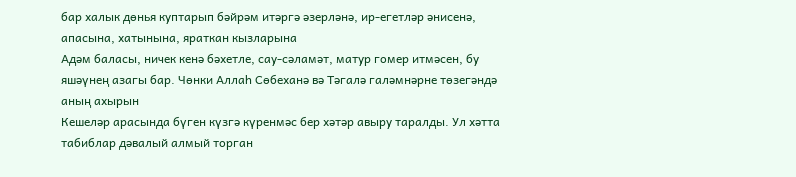бар халык дөнья куптарып бәйрәм итәргә әзерләнә, ир-егетләр әнисенә, апасына, хатынына, яраткан кызларына
Адәм баласы, ничек кенә бәхетле, сау-сәламәт, матур гомер итмәсен, бу яшәүнең азагы бар. Чөнки Аллаһ Сөбеханә вә Тәгалә галәмнәрне төзегәндә аның ахырын
Кешеләр арасында бүген күзгә күренмәс бер хәтәр авыру таралды. Ул хәтта табиблар дәвалый алмый торган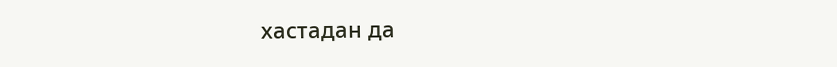хастадан да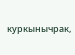куркынычрак,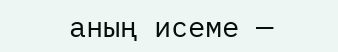аның исеме —